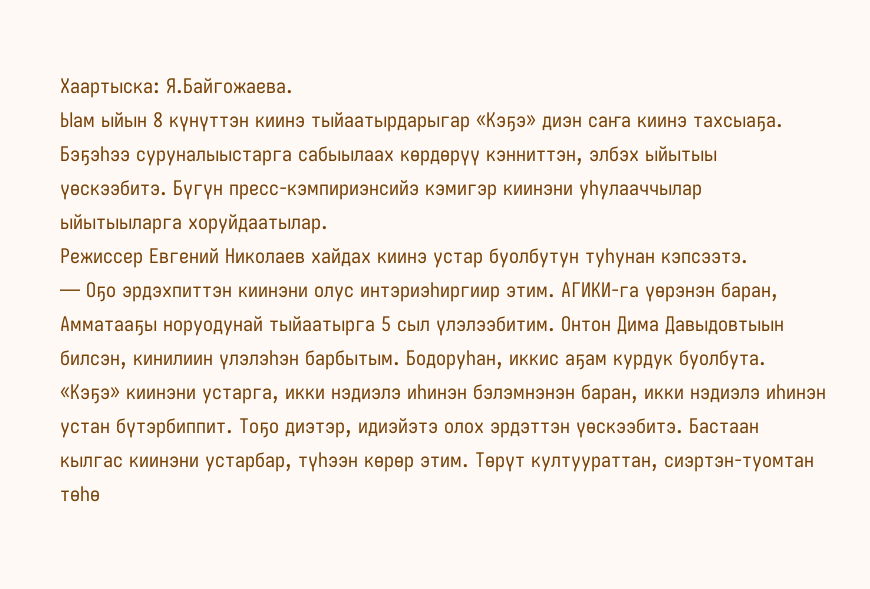Хаартыска: Я.Байгожаева.
Ыам ыйын 8 күнүттэн киинэ тыйаатырдарыгар «Кэҕэ» диэн саҥа киинэ тахсыаҕа. Бэҕэһээ суруналыыстарга сабыылаах көрдөрүү кэнниттэн, элбэх ыйытыы үөскээбитэ. Бүгүн пресс-кэмпириэнсийэ кэмигэр киинэни уһулааччылар ыйытыыларга хоруйдаатылар.
Режиссер Евгений Николаев хайдах киинэ устар буолбутун туһунан кэпсээтэ.
— Оҕо эрдэхпиттэн киинэни олус интэриэһиргиир этим. АГИКИ-га үөрэнэн баран, Амматааҕы норуодунай тыйаатырга 5 сыл үлэлээбитим. Онтон Дима Давыдовтыын билсэн, кинилиин үлэлэһэн барбытым. Бодоруһан, иккис аҕам курдук буолбута.
«Кэҕэ» киинэни устарга, икки нэдиэлэ иһинэн бэлэмнэнэн баран, икки нэдиэлэ иһинэн устан бүтэрбиппит. Тоҕо диэтэр, идиэйэтэ олох эрдэттэн үөскээбитэ. Бастаан кылгас киинэни устарбар, түһээн көрөр этим. Төрүт култуураттан, сиэртэн-туомтан төһө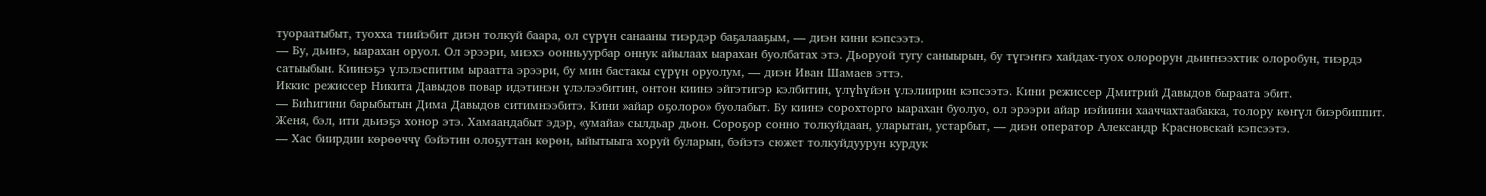туораатыбыт, туохха тиийэбит диэн толкуй баара, ол сүрүн санааны тиэрдэр баҕалааҕым, — диэн кини кэпсээтэ.
— Бу, дьиҥэ, ыарахан оруол. Ол эрээри, миэхэ оонньуурбар оннук айылаах ыарахан буолбатах этэ. Дьоруой тугу саныырын, бу түгэҥҥэ хайдах-туох олорорун дьиҥнээхтик олоробун, тиэрдэ сатыыбын. Киинэҕэ үлэлэспитим ыраатта эрээри, бу мин бастакы сүрүн оруолум, — диэн Иван Шамаев эттэ.
Иккис режиссер Никита Давыдов повар идэтинэн үлэлээбитин, онтон киинэ эйгэтигэр кэлбитин, үлүһүйэн үлэлиирин кэпсээтэ. Кини режиссер Дмитрий Давыдов быраата эбит.
— Биһигини барыбытын Дима Давыдов ситимнээбитэ. Кини »айар оҕолоро» буолабыт. Бу киинэ сорохторго ыарахан буолуо, ол эрээри айар иэйиини хааччахтаабакка, толору көҥүл биэрбиппит. Женя, бэл, ити дьиэҕэ хонор этэ. Хамаандабыт эдэр, «умайа» сылдьар дьон. Сороҕор сонно толкуйдаан, уларытан, устарбыт, — диэн оператор Александр Красновскай кэпсээтэ.
— Хас биирдии көрөөччү бэйэтин олоҕуттан көрөн, ыйытыыга хоруй буларын, бэйэтэ сюжет толкуйдуурун курдук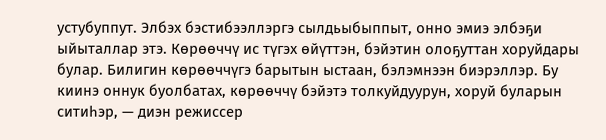устубуппут. Элбэх бэстибээллэргэ сылдьыбыппыт, онно эмиэ элбэҕи ыйыталлар этэ. Көрөөччү ис түгэх өйүттэн, бэйэтин олоҕуттан хоруйдары булар. Билигин көрөөччүгэ барытын ыстаан, бэлэмнээн биэрэллэр. Бу киинэ оннук буолбатах, көрөөччү бэйэтэ толкуйдуурун, хоруй буларын ситиһэр, — диэн режиссер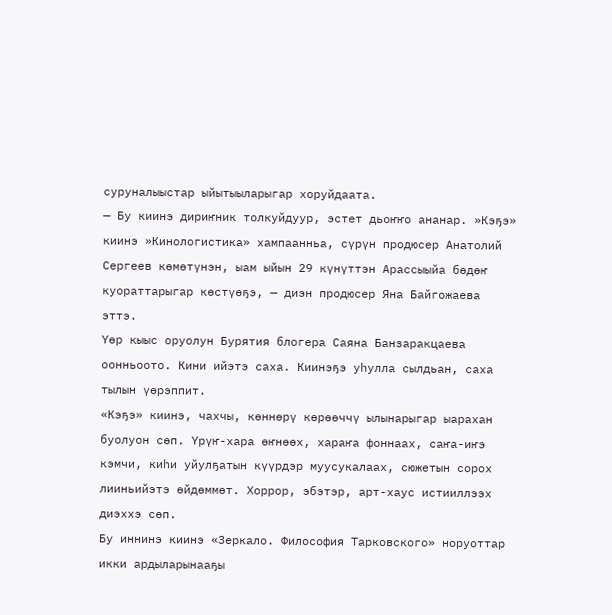суруналыыстар ыйытыыларыгар хоруйдаата.
— Бу киинэ дириҥник толкуйдуур, эстет дьоҥҥо ананар. »Кэҕэ» киинэ »Кинологистика» хампаанньа, сүрүн продюсер Анатолий Сергеев көмөтүнэн, ыам ыйын 29 күнүттэн Арассыыйа бөдөҥ куораттарыгар көстүөҕэ, — диэн продюсер Яна Байгожаева эттэ.
Үөр кыыс оруолун Бурятия блогера Саяна Банзаракцаева оонньоото. Кини ийэтэ саха. Киинэҕэ уһулла сылдьан, саха тылын үөрэппит.
«Кэҕэ» киинэ, чахчы, көннөрү көрөөччү ылынарыгар ыарахан буолуон сөп. Үрүҥ-хара өҥнөөх, хараҥа фоннаах, саҥа-иҥэ кэмчи, киһи уйулҕатын күүрдэр муусукалаах, сюжетын сорох лииньийэтэ өйдөммөт. Хоррор, эбэтэр, арт-хаус истииллээх диэххэ сөп.
Бу иннинэ киинэ «Зеркало. Философия Тарковского» норуоттар икки ардыларынааҕы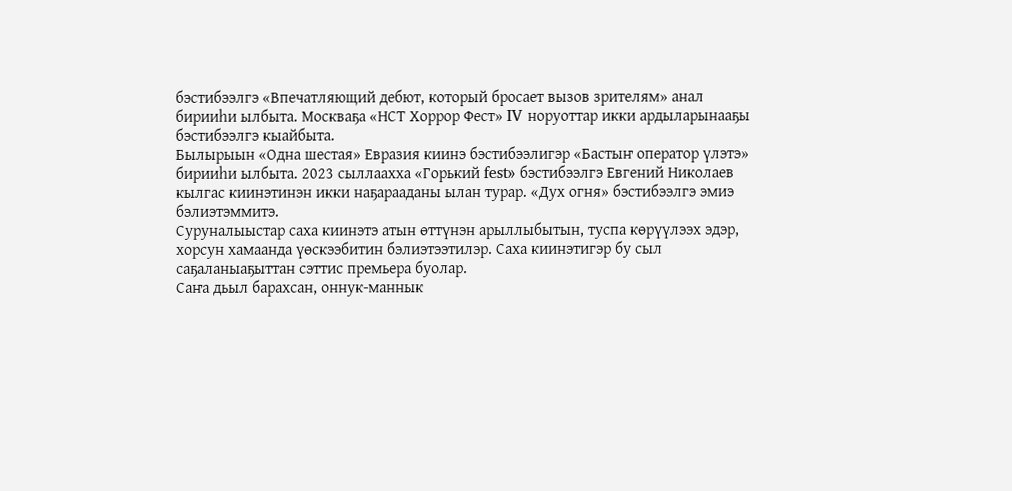бэстибээлгэ «Впечатляющий дебют, который бросает вызов зрителям» анал бирииһи ылбыта. Москваҕа «НСТ Хоррор Фест» IV норуоттар икки ардыларынааҕы бэстибээлгэ кыайбыта.
Былырыын «Одна шестая» Евразия киинэ бэстибээлигэр «Бастыҥ оператор үлэтэ» бирииһи ылбыта. 2023 сыллаахха «Горький fest» бэстибээлгэ Евгений Николаев кылгас киинэтинэн икки наҕарааданы ылан турар. «Дух огня» бэстибээлгэ эмиэ бэлиэтэммитэ.
Суруналыыстар саха киинэтэ атын өттүнэн арыллыбытын, туспа көрүүлээх эдэр, хорсун хамаанда үөскээбитин бэлиэтээтилэр. Саха киинэтигэр бу сыл саҕаланыаҕыттан сэттис премьера буолар.
Саҥа дьыл барахсан, оннук-маннык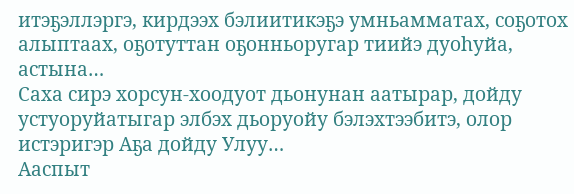итэҕэллэргэ, кирдээх бэлиитикэҕэ умньамматах, соҕотох алыптаах, оҕотуттан оҕонньоругар тиийэ дуоһуйа, астына…
Саха сирэ хорсун-хоодуот дьонунан аатырар, дойду устуоруйатыгар элбэх дьоруойу бэлэхтээбитэ, олор истэригэр Аҕа дойду Улуу…
Ааспыт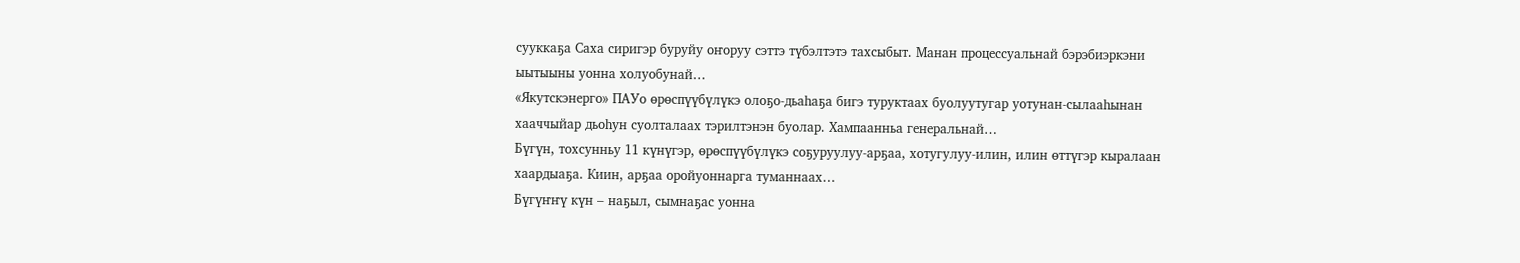сууккаҕа Саха сиригэр буруйу оҥоруу сэттэ түбэлтэтэ тахсыбыт. Манан процессуальнай бэрэбиэркэни ыытыыны уонна холуобунай…
«Якутскэнерго» ПАУо өрөспүүбүлүкэ олоҕо-дьаһаҕа бигэ туруктаах буолуутугар уотунан-сылааһынан хааччыйар дьоһун суолталаах тэрилтэнэн буолар. Хампаанньа генеральнай…
Бүгүн, тохсунньу 11 күнүгэр, өрөспүүбүлүкэ соҕуруулуу-арҕаа, хотугулуу-илин, илин өттүгэр кыралаан хаардыаҕа. Киин, арҕаа оройуоннарга туманнаах…
Бүгүҥҥү күн – наҕыл, сымнаҕас уонна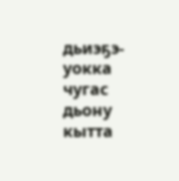дьиэҕэ-уокка чугас дьону кытта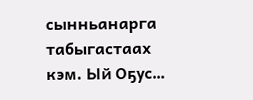сынньанарга табыгастаах кэм. Ый Оҕус…